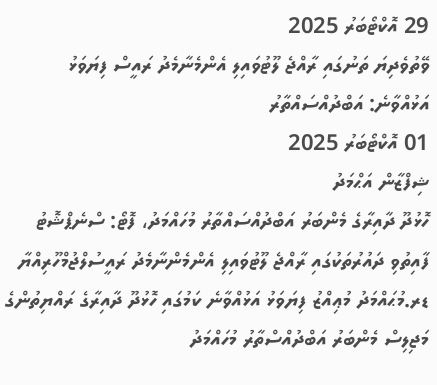29 އޮކްޓޯބަރު 2025
ވޭތުވެދިޔަ ތަނުގައި ރާއްޖެ ލޫޓުވައިލި އެންމެނާމެދު ރައީސް ފިޔަވަޅު އަޅުއްވާނެ: އަބްދުއްސައްތާރު
01 އޮކްޓޯބަރު 2025
ޝިފްޒާން އަޙްމަދު
ހޮޅުދޫ ދާއިރާގެ މެންބަރު އަބްދުއްސައްތާރު މުހައްމަދު، ފޮޓޯ: ސްނެޕްޝޮޓު
ފާއިތުވި ދައުރުތަކުގައި ރާއްޖެ ލޫޓުވައިލި އެންމެންނާމެދު ރައީސުލްޖުމްހޫރިއްޔާ ޑރ.މުޙައްމަދު މުޢިއްޒު ފިޔަވަޅު އަޅުއްވާނެ ކަމުގައި ހޮޅުދޫ ދާއިރާގެ ރައްޔިތުންގެ މަޖިލިސް މެންބަރު އަބްދުއްސްތާރު މުހައްމަދު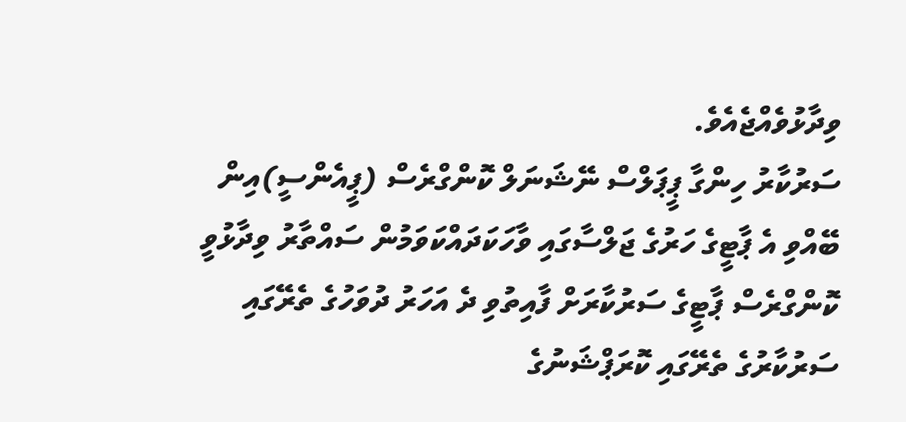ވިދާޅުވެއްޖެއެވެ.
ސަރުކާރު ހިންގާ ޕީޕަލްސް ނޭޝަނަލް ކޮންގްރެސް (ޕީއެންސީ)އިން ބޭއްވި އެ ޕާޓީގެ ހަރުގެ ޖަލްސާގައި ވާހަކަދައްކަވަމުން ސައްތާރު ވިދާޅުވީ ކޮންގްރެސް ޕާޓީގެ ސަރުކާރަށް ފާއިތުވި ދެ އަހަރު ދުވަހުގެ ތެރޭގައި ސަރުކާރުގެ ތެރޭގައި ކޮރަޕްޝަނުގެ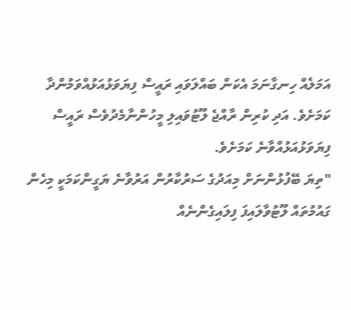އަމަލެއް ހިނގާނަމަ އެކަން ބައްލަވައި ރައީސް ފިޔަވަޅުއަޅުއްވަމުންދާ ކަމަށެވެ. އަދި ކުރިން ރާއްޖެ ލޫޓުވައިލި މީހުންނާމެދުވެސް ރައީސް ފިޔަވަޅުއަޅުއްވާނެ ކަމަށެވެ.
"ތިޔަ ބޭފުޅުންނަށް މިއަދުގެ ސަރުކާރުން އަރުވާނެ ޔަގީންކަމަކީ މިހެން ގައުމުތައް ލޫޓުވާލައިފަ ފިލައިގެންނެއް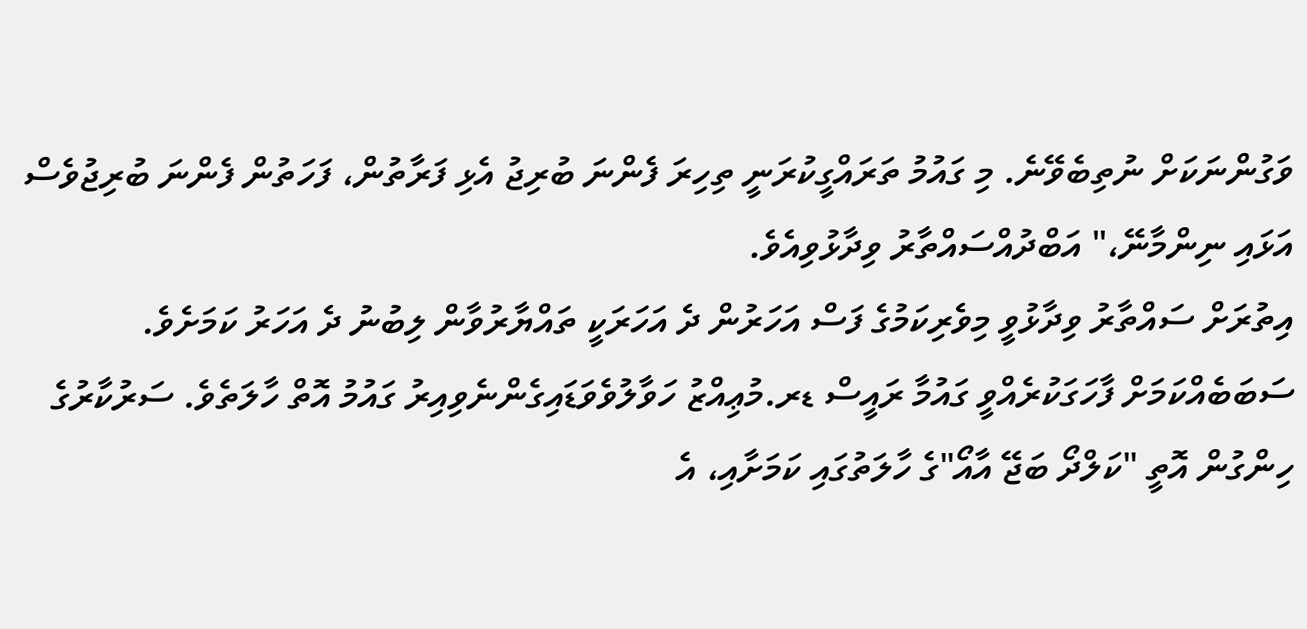ވަގުންނަކަށް ނުތިބެވޭނެ. މި ގައުމު ތަރައްގީކުރަނީ ތިހިރަ ފެންނަ ބުރިޖު އެޅި ފަރާތުން، ފަހަތުން ފެންނަ ބުރިޖުވެސް އަޅައި ނިންމާނޭ،" އަބްދުއްސައްތާރު ވިދާޅުވިއެވެ.
އިތުރަށް ސައްތާރު ވިދާޅުވީ މިވެރިކަމުގެ ފަސް އަހަރުން ދެ އަހަރަކީ ތައްޔާރުވާން ލިބުނު ދެ އަހަރު ކަމަށެވެ. ސަބަބެއްކަމަށް ފާހަގަކުރެއްވީ ގައުމާ ރައީސް ޑރ.މުޢިއްޒު ހަވާލުވެވަޑައިގެންނެވިއިރު ގައުމު އޮތް ހާލަތެވެ. ސަރުކާރުގެ ހިންގުން އޮތީ "ކަލްދޯ ބަޖޭ އާއޯ"ގެ ހާލަތުގައި ކަމަށާއި، އެ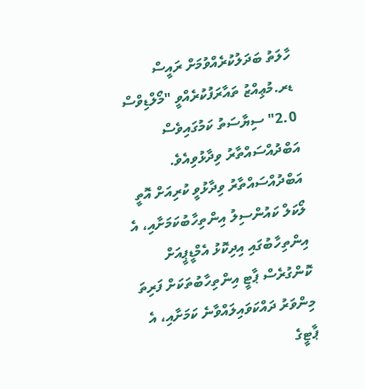ހާލަތު ބަދަލުކުރެއްވުމަށް ރައީސް ޑރ.މުޢިއްޒު ތައާރަފުކުރެއްވީ "މޯލްޑިވްސް 2.0" ސިޔާސަތު ކަމުގައިވެސް އަބްދުއްސައްތާރު ވިދާޅުވިއެވެ.
އަބްދުއްސައްތާރު ވިދާޅުވީ ކުރިއަށް އޮތީ ލޯކަލް ކައުންސިލު އިންތިހާބުކަމަށާއި، އެ އިންތިހާބުގައި އިދިކޮޅު އެމްޑީޕީއަށް ކޮންގުރެސް ޕާޓީ އިންތިހާބުތަކަށް ފަރިތަ މިންވަރު ދައްކަވައިލައްވާނެ ކަމަށާއި، އެ ޕާޓީގެ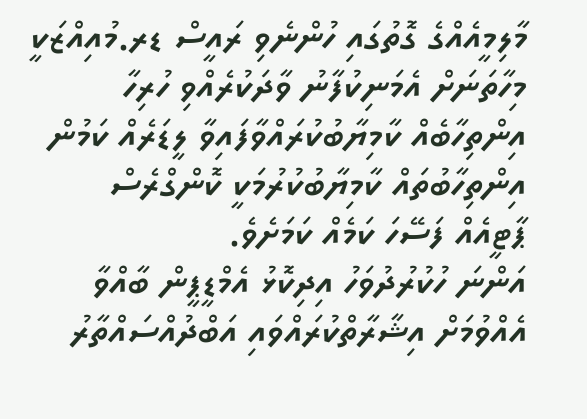މާލިމީއެއްގެ ގޮތުގައި ހުންނެވި ރައީސް ޑރ.މުއިއްޒަކީ މިހާތަނަށް އެމަނިކުފާނު ވާދަކުރެއްވި ހުރިހާ އިންތިހާބެއް ކާމިޔާބުކުރައްވާފައިވާ ލީޑަރެއް ކަމުން އިންތިހާބުތައް ކާމިޔާބުކުރުމަކީ ކޮންގްރެސް ޕާޓީއެއް ފަސޭހަ ކަމެއް ކަމަށެވެ.
އަންނަ ހުކުރުދުވަހު އިދިކޮޅު އެމްޑީޕީން ބާއްވާ އެއްވުމަށް އިޝާރާތްކުރައްވައި އަބްދުއްސައްތާރު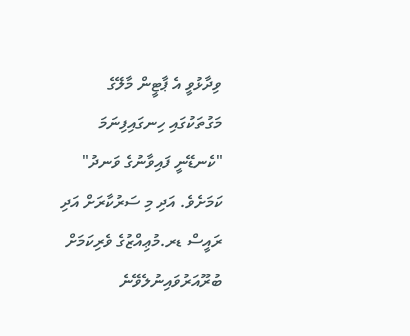ވިދާޅުވީ އެ ޕާޓީން މާލޭގެ މަގުތަކުގައި ހިނގައިފިނަމަ "ކެނޑޭނީ ފައިވާނުގެ ވަނދު" ކަމަށެވެ. އަދި މި ސަރުކާރަށް އަދި ރައީސް ޑރ.މުޢިއްޒުގެ ވެރިކަމަށް ބުރޫއަރުވައިނުލެވޭނެ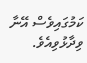ކަމުގައިވެސް އޭނާ ވިދާޅުވިއެވެ.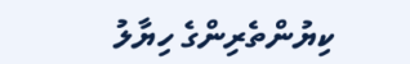ކިޔުންތެރިންގެ ހިޔާލު